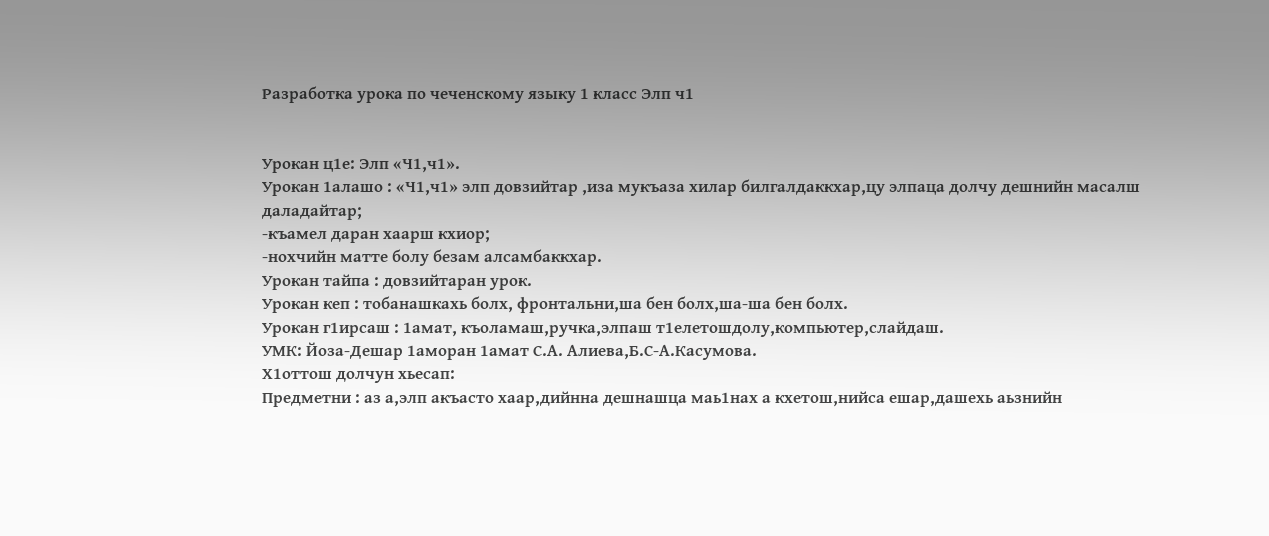Разработка урока по чеченскому языку 1 класс Элп ч1


Урокан ц1е: Элп «Ч1,ч1».
Урокан 1алашо : «Ч1,ч1» элп довзийтар ,иза мукъаза хилар билгалдаккхар,цу элпаца долчу дешнийн масалш даладайтар;
-къамел даран хаарш кхиор;
-нохчийн матте болу безам алсамбаккхар.
Урокан тайпа : довзийтаран урок.
Урокан кеп : тобанашкахь болх, фронтальни,ша бен болх,ша-ша бен болх.
Урокан г1ирсаш : 1амат, къоламаш,ручка,элпаш т1елетошдолу,компьютер,слайдаш.
УМК: Йоза-Дешар 1аморан 1амат С.А. Алиева,Б.С-А.Касумова.
Х1оттош долчун хьесап:
Предметни : аз а,элп акъасто хаар,дийнна дешнашца маь1нах а кхетош,нийса ешар,дашехь аьзнийн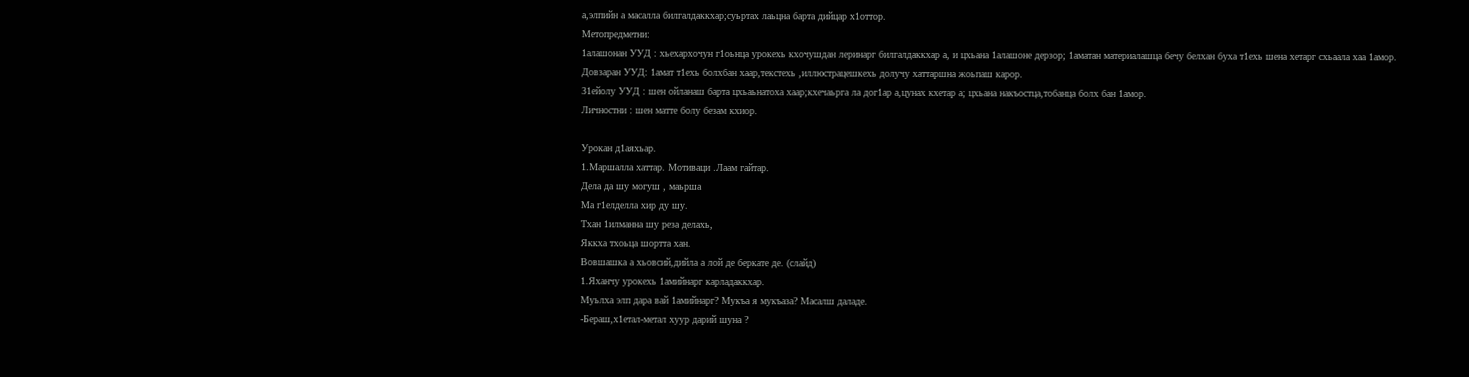а,элпийн а масалла билгалдаккхар;суьртах лаьцна барта дийцар х1оттор.
Метопредметни:
1алашонан УУД : хьехархочун г1оьнца урокехь кхочушдан леринарг билгалдаккхар а, и цхьана 1алашоне дерзор; 1аматан материалашца бечу белхан буха т1ехь шена хетарг схьаала хаа 1амор.
Довзаран УУД: 1амат т1ехь болхбан хаар,текстехь ,иллюстрацешкехь долучу хаттаршна жоьпаш карор.
З1ейолу УУД : шен ойланаш барта цхьаьнатоха хаар;кхечаьрга ла дог1ар а,цунах кхетар а; цхьана накъостца,тобанца болх бан 1амор.
Личностни : шен матте болу безам кхиор.

Урокан д1аяхьар.
1.Маршалла хаттар. Мотиваци .Лаам гайтар.
Дела да шу могуш , маьрша
Ма г1елделла хир ду шу.
Тхан 1илманна шу реза делахь,
Яккха тхоьца шортта хан.
Вовшашка а хьовсий,дийла а лой де беркате де. (слайд)
1.Яханчу урокехь 1амийнарг карладаккхар.
Муьлха элп дара вай 1амийнарг? Мукъа я мукъаза? Масалш даладе.
-Бераш,х1етал-метал хуур дарий шуна ?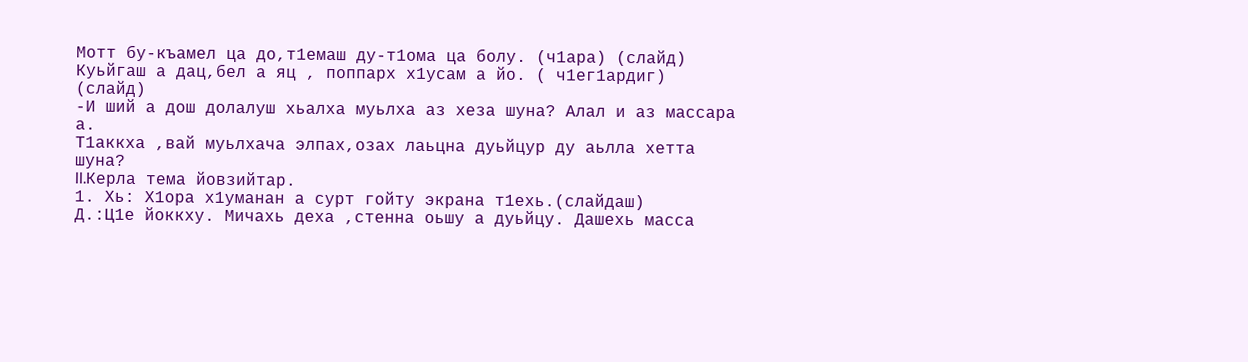Мотт бу-къамел ца до,т1емаш ду-т1ома ца болу. (ч1ара) (слайд)
Куьйгаш а дац,бел а яц , поппарх х1усам а йо. ( ч1ег1ардиг) (слайд)
-И ший а дош долалуш хьалха муьлха аз хеза шуна? Алал и аз массара а.
Т1аккха ,вай муьлхача элпах,озах лаьцна дуьйцур ду аьлла хетта шуна?
II.Керла тема йовзийтар.
1. Хь: Х1ора х1уманан а сурт гойту экрана т1ехь.(слайдаш)
Д.:Ц1е йоккху. Мичахь деха ,стенна оьшу а дуьйцу. Дашехь масса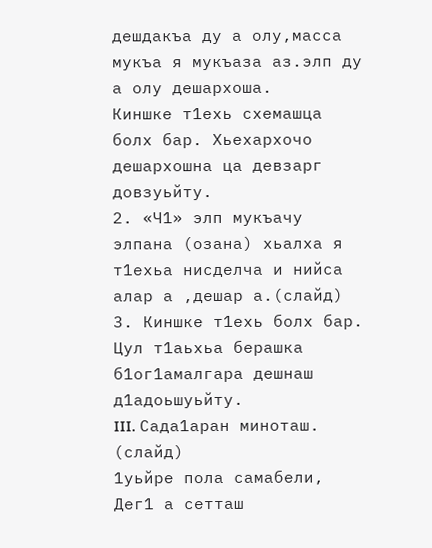дешдакъа ду а олу,масса мукъа я мукъаза аз.элп ду а олу дешархоша.
Киншке т1ехь схемашца болх бар. Хьехархочо дешархошна ца девзарг довзуьйту.
2. «Ч1» элп мукъачу элпана (озана) хьалха я т1ехьа нисделча и нийса алар а ,дешар а.(слайд)
3. Киншке т1ехь болх бар.
Цул т1аьхьа берашка б1ог1амалгара дешнаш д1адоьшуьйту.
III. Сада1аран миноташ. (слайд)
1уьйре пола самабели,
Дег1 а сетташ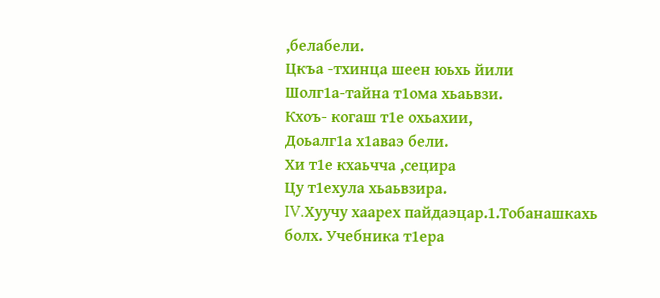,белабели.
Цкъа -тхинца шеен юьхь йили
Шолг1а-тайна т1ома хьаьвзи.
Кхоъ- когаш т1е охьахии,
Доьалг1а х1аваэ бели.
Хи т1е кхаьчча ,сецира
Цу т1ехула хьаьвзира.
IV.Хуучу хаарех пайдаэцар.1.Тобанашкахь болх. Учебника т1ера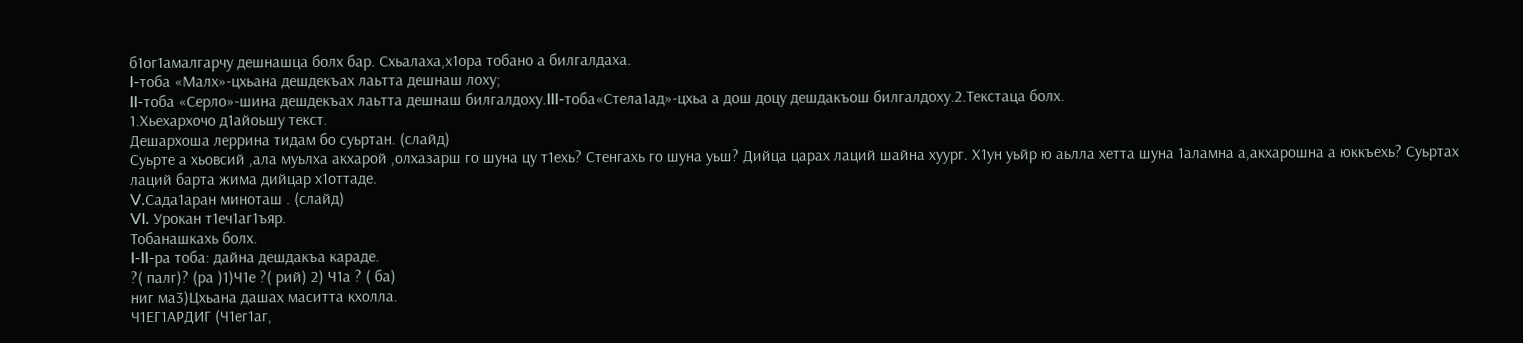б1ог1амалгарчу дешнашца болх бар. Схьалаха,х1ора тобано а билгалдаха.
I-тоба «Малх»-цхьана дешдекъах лаьтта дешнаш лоху;
II-тоба «Серло»-шина дешдекъах лаьтта дешнаш билгалдоху.III-тоба«Стела1ад»-цхьа а дош доцу дешдакъош билгалдоху.2.Текстаца болх.
1.Хьехархочо д1айоьшу текст.
Дешархоша леррина тидам бо суьртан. (слайд)
Суьрте а хьовсий ,ала муьлха акхарой ,олхазарш го шуна цу т1ехь? Стенгахь го шуна уьш? Дийца царах лаций шайна хуург. Х1ун уьйр ю аьлла хетта шуна 1аламна а,акхарошна а юккъехь? Суьртах лаций барта жима дийцар х1оттаде.
V.Сада1аран миноташ . (слайд)
VI. Урокан т1еч1аг1ъяр.
Тобанашкахь болх.
I-II-ра тоба: дайна дешдакъа караде.
?( палг)? (ра )1)Ч1е ?( рий) 2) Ч1а ? ( ба)
ниг ма3)Цхьана дашах маситта кхолла.
Ч1ЕГ1АРДИГ (Ч1ег1аг,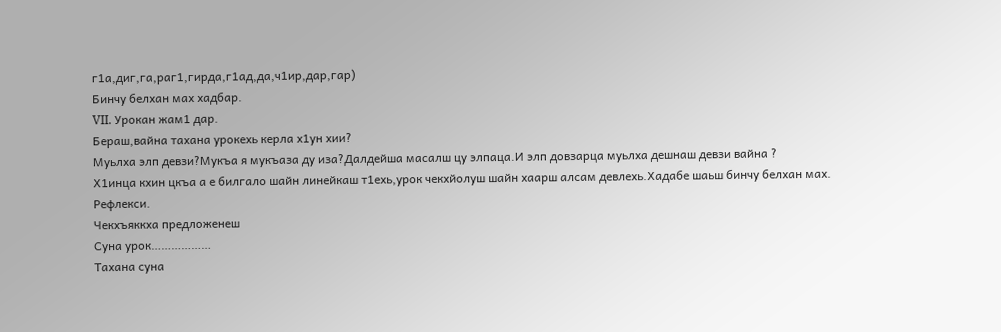г1а,диг,га,раг1,гирда,г1ад,да,ч1ир,дар,гар)
Бинчу белхан мах хадбар.
VII. Урокан жам1 дар.
Бераш,вайна тахана урокехь керла х1ун хии?
Муьлха элп девзи?Мукъа я мукъаза ду иза?Далдейша масалш цу элпаца.И элп довзарца муьлха дешнаш девзи вайна ?
Х1инца кхин цкъа а е билгало шайн линейкаш т1ехь,урок чекхйолуш шайн хаарш алсам девлехь.Хадабе шаьш бинчу белхан мах.
Рефлекси.
Чекхъяккха предложенеш
Суна урок………………
Тахана суна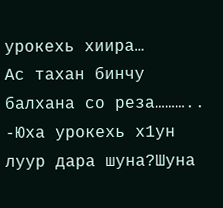урокехь хиира…
Ас тахан бинчу балхана со реза………..
-Юха урокехь х1ун луур дара шуна?Шуна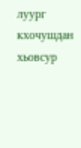луург кхочушдан хьовсур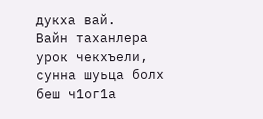дукха вай.
Вайн таханлера урок чекхъели, сунна шуьца болх беш ч1ог1а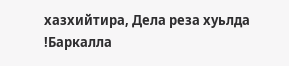хазхийтира, Дела реза хуьлда !Баркалла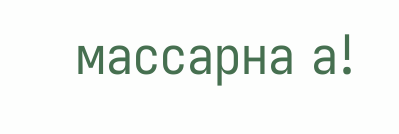массарна а!